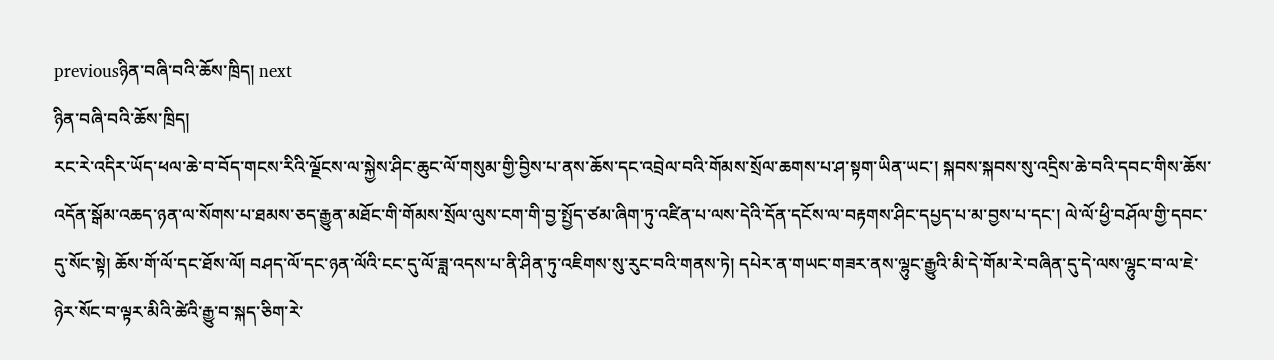previousཉིན་བཞི་བའི་ཆོས་ཁྲིད། next
ཉིན་བཞི་བའི་ཆོས་ཁྲིད།
རང་རེ་འདིར་ཡོད་ཕལ་ཆེ་བ་བོད་གངས་རིའི་ལྗོངས་ལ་སྐྱེས་ཤིང་ཆུང་ལོ་གསུམ་གྱི་བྱིས་པ་ནས་ཆོས་དང་འབྲེལ་བའི་གོམས་སྲོལ་ཆགས་པ་ཤ་སྟག་ཡིན་ཡང་། སྐབས་སྐབས་སུ་འདྲིས་ཆེ་བའི་དབང་གིས་ཆོས་འདོན་སྒོམ་འཆད་ཉན་ལ་སོགས་པ་ཐམས་ཅད་རྒྱུན་མཐོང་གི་གོམས་སྲོལ་ལུས་ངག་གི་བྱ་སྤྱོད་ཙམ་ཞིག་ཏུ་འཛིན་པ་ལས་དེའི་དོན་དངོས་ལ་བརྟགས་ཤིང་དཔྱད་པ་མ་བྱས་པ་དང་། ལེ་ལོ་ཕྱི་བཤོལ་གྱི་དབང་དུ་སོང་སྟེ། ཆོས་གོ་ལོ་དང་ཐོས་ལོ། བཤད་ལོ་དང་ཉན་ལོའི་ངང་དུ་ལོ་ཟླ་འདས་པ་ནི་ཤིན་ཏུ་འཇིགས་སུ་རུང་བའི་གནས་ཏེ། དཔེར་ན་གཡང་གཟར་ནས་ལྷུང་རྒྱུའི་མི་དེ་གོམ་རེ་བཞིན་དུ་དེ་ལས་ལྷུང་བ་ལ་ཇེ་ཉེར་སོང་བ་ལྟར་མིའི་ཚེའི་རྒྱུ་བ་སྐད་ཅིག་རེ་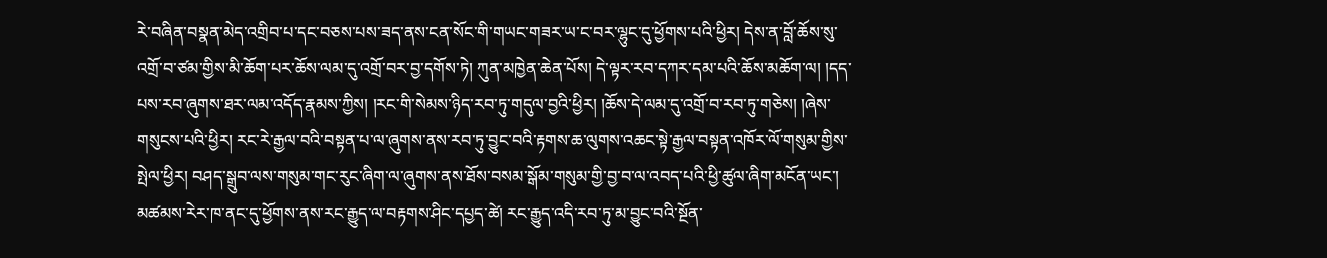རེ་བཞིན་བསྣན་མེད་འགྲིབ་པ་དང་བཅས་པས་ཟད་ནས་ངན་སོང་གི་གཡང་གཟར་ཡ་ང་བར་ལྷུང་དུ་ཕྱོགས་པའི་ཕྱིར། དེས་ན་བློ་ཆོས་སུ་འགྲོ་བ་ཙམ་གྱིས་མི་ཆོག་པར་ཆོས་ལམ་དུ་འགྲོ་བར་བྱ་དགོས་ཏེ། ཀུན་མཁྱེན་ཆེན་པོས། དེ་ལྟར་རབ་དཀར་དམ་པའི་ཆོས་མཆོག་ལ། །དད་པས་རབ་ཞུགས་ཐར་ལམ་འདོད་རྣམས་ཀྱིས། །རང་གི་སེམས་ཉིད་རབ་ཏུ་གདུལ་བྱའི་ཕྱིར། །ཆོས་དེ་ལམ་དུ་འགྲོ་བ་རབ་ཏུ་གཅེས། །ཞེས་གསུངས་པའི་ཕྱིར། རང་རེ་རྒྱལ་བའི་བསྟན་པ་ལ་ཞུགས་ནས་རབ་ཏུ་བྱུང་བའི་རྟགས་ཆ་ལུགས་འཆང་སྟེ་རྒྱལ་བསྟན་འཁོར་ལོ་གསུམ་གྱིས་སྤེལ་ཕྱིར། བཤད་སྒྲུབ་ལས་གསུམ་གང་རུང་ཞིག་ལ་ཞུགས་ནས་ཐོས་བསམ་སྒོམ་གསུམ་གྱི་བྱ་བ་ལ་འབད་པའི་ཕྱི་ཚུལ་ཞིག་མངོན་ཡང་། མཚམས་རེར་ཁ་ནང་དུ་ཕྱོགས་ནས་རང་རྒྱུད་ལ་བརྟགས་ཤིང་དཔྱད་ཚེ། རང་རྒྱུད་འདི་རབ་ཏུ་མ་བྱུང་བའི་སྔོན་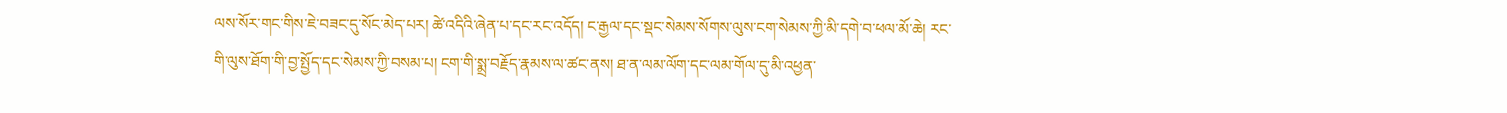ལས་སོར་གང་གིས་ཇེ་བཟང་དུ་སོང་མེད་པར། ཚེ་འདིའི་ཞེན་པ་དང་རང་འདོད། ང་རྒྱལ་དང་སྡང་སེམས་སོགས་ལུས་ངག་སེམས་ཀྱི་མི་དགེ་བ་ཕལ་མོ་ཆེ། རང་གི་ལུས་ཐོག་གི་བྱ་སྤྱོད་དང་སེམས་ཀྱི་བསམ་པ། ངག་གི་སྨྲ་བརྗོད་རྣམས་ལ་ཚང་ནས། ཐ་ན་ལམ་ལོག་དང་ལམ་གོལ་དུ་མི་འཕྱན་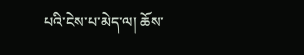པའི་ངེས་པ་མེད་ལ། ཆོས་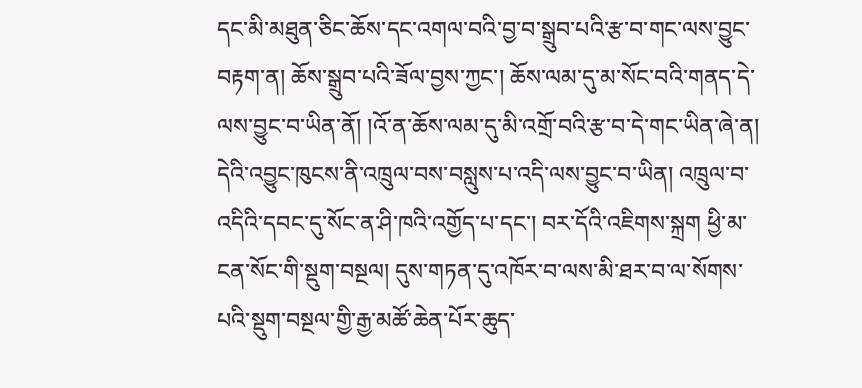དང་མི་མཐུན་ཅིང་ཆོས་དང་འགལ་བའི་བྱ་བ་སྒྲུབ་པའི་རྩ་བ་གང་ལས་བྱུང་བརྟག་ན། ཆོས་སྒྲུབ་པའི་ཟོལ་བྱས་ཀྱང་། ཆོས་ལམ་དུ་མ་སོང་བའི་གནད་དེ་ལས་བྱུང་བ་ཡིན་ནོ། །འོ་ན་ཆོས་ལམ་དུ་མི་འགྲོ་བའི་རྩ་བ་དེ་གང་ཡིན་ཞེ་ན། དེའི་འབྱུང་ཁུངས་ནི་འཁྲུལ་བས་བསླུས་པ་འདི་ལས་བྱུང་བ་ཡིན། འཁྲུལ་བ་འདིའི་དབང་དུ་སོང་ན་ཤི་ཁའི་འགྱོད་པ་དང་། བར་དོའི་འཇིགས་སྐྲག ཕྱི་མ་ངན་སོང་གི་སྡུག་བསྔལ། དུས་གཏན་དུ་འཁོར་བ་ལས་མི་ཐར་བ་ལ་སོགས་པའི་སྡུག་བསྔལ་གྱི་རྒྱ་མཚོ་ཆེན་པོར་ཆུད་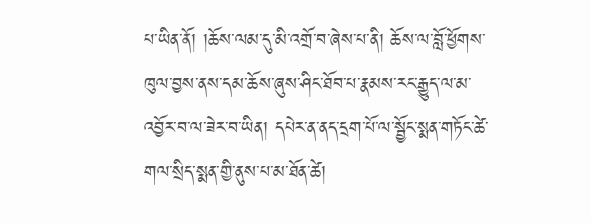པ་ཡིན་ནོ། །ཆོས་ལམ་དུ་མི་འགྲོ་བ་ཞེས་པ་ནི། ཆོས་ལ་བློ་ཕྱོགས་ཁུལ་བྱས་ནས་དམ་ཆོས་ཞུས་ཤིང་ཐོབ་པ་རྣམས་རང་རྒྱུད་ལ་མ་འབྱོར་བ་ལ་ཟེར་བ་ཡིན། དཔེར་ན་ནད་དྲག་པོ་ལ་སྦྱོང་སྨན་གཏོང་ཚེ་གལ་སྲིད་སྨན་གྱི་ནུས་པ་མ་ཐོན་ཚེ།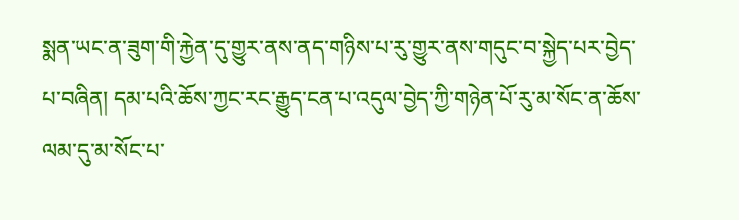སྨན་ཡང་ན་ཟུག་གི་རྐྱེན་དུ་གྱུར་ནས་ནད་གཉིས་པ་རུ་གྱུར་ནས་གདུང་བ་སྐྱེད་པར་བྱེད་པ་བཞིན། དམ་པའི་ཆོས་ཀྱང་རང་རྒྱུད་ངན་པ་འདུལ་བྱེད་ཀྱི་གཉེན་པོ་རུ་མ་སོང་ན་ཆོས་ལམ་དུ་མ་སོང་པ་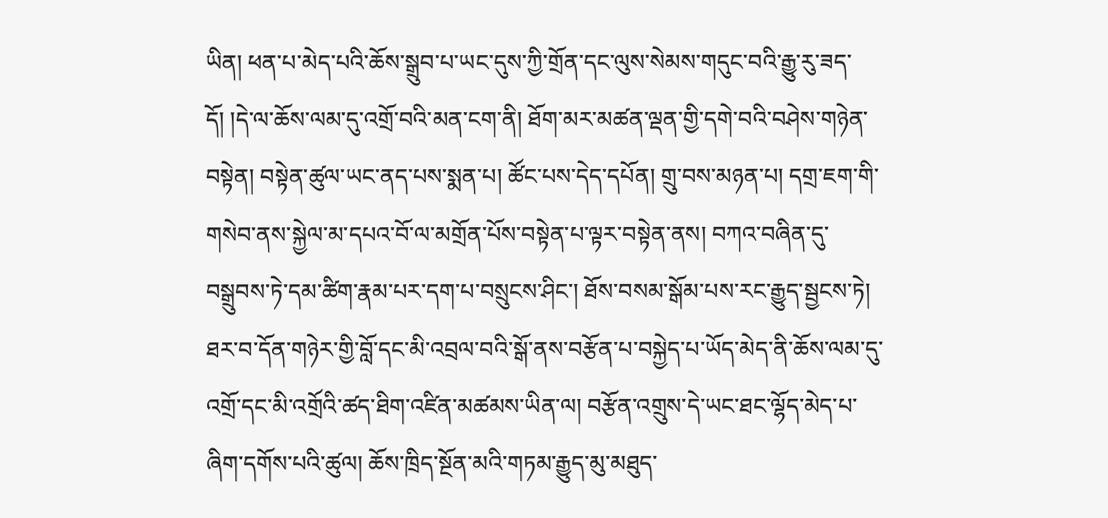ཡིན། ཕན་པ་མེད་པའི་ཆོས་སྒྲུབ་པ་ཡང་དུས་ཀྱི་གྲོན་དང་ལུས་སེམས་གདུང་བའི་རྒྱུ་རུ་ཟད་དོ། །དེ་ལ་ཆོས་ལམ་དུ་འགྲོ་བའི་མན་ངག་ནི། ཐོག་མར་མཚན་ལྡན་གྱི་དགེ་བའི་བཤེས་གཉེན་བསྟེན། བསྟེན་ཚུལ་ཡང་ནད་པས་སྨན་པ། ཚོང་པས་དེད་དཔོན། གྲུ་བས་མཉན་པ། དགྲ་ཇག་གི་གསེབ་ནས་སྐྱེལ་མ་དཔའ་བོ་ལ་མགྲོན་པོས་བསྟེན་པ་ལྟར་བསྟེན་ནས། བཀའ་བཞིན་དུ་བསྒྲུབས་ཏེ་དམ་ཚིག་རྣམ་པར་དག་པ་བསྲུངས་ཤིང་། ཐོས་བསམ་སྒོམ་པས་རང་རྒྱུད་སྦྱངས་ཏེ། ཐར་བ་དོན་གཉེར་གྱི་བློ་དང་མི་འབྲལ་བའི་སྒོ་ནས་བརྩོན་པ་བསྐྱེད་པ་ཡོད་མེད་ནི་ཆོས་ལམ་དུ་འགྲོ་དང་མི་འགྲོའི་ཚད་ཐིག་འཛིན་མཚམས་ཡིན་ལ། བརྩོན་འགྲུས་དེ་ཡང་ཐང་ལྷོད་མེད་པ་ཞིག་དགོས་པའི་ཚུལ། ཆོས་ཁྲིད་སྔོན་མའི་གཏམ་རྒྱུད་མུ་མཐུད་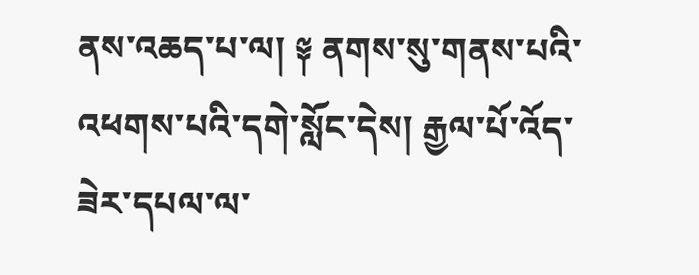ནས་འཆད་པ་ལ། ༈ ནགས་སུ་གནས་པའི་འཕགས་པའི་དགེ་སློང་དེས། རྒྱལ་པོ་འོད་ཟེར་དཔལ་ལ་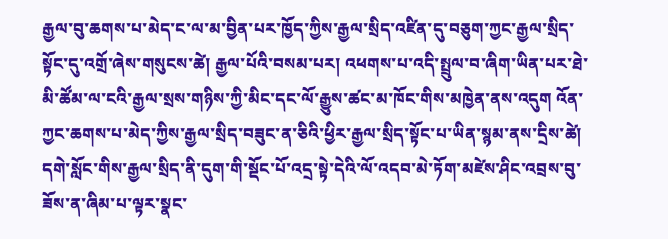རྒྱལ་བུ་ཆགས་པ་མེད་ང་ལ་མ་བྱིན་པར་ཁྱོད་ཀྱིས་རྒྱལ་སྲིད་འཛིན་དུ་བཅུག་ཀྱང་རྒྱལ་སྲིད་སྟོང་དུ་འགྲོ་ཞེས་གསུངས་ཚེ། རྒྱལ་པོའི་བསམ་པར། འཕགས་པ་འདི་སྤྲུལ་བ་ཞིག་ཡིན་པར་ཐེ་མི་ཚོམ་ལ་ངའི་རྒྱལ་སྲས་གཉིས་ཀྱི་མིང་དང་ལོ་རྒྱུས་ཚང་མ་ཁོང་གིས་མཁྱེན་ནས་འདུག འོན་ཀྱང་ཆགས་པ་མེད་ཀྱིས་རྒྱལ་སྲིད་བཟུང་ན་ཅིའི་ཕྱིར་རྒྱལ་སྲིད་སྟོང་པ་ཡིན་སྙམ་ནས་དྲིས་ཚེ། དགེ་སློང་གིས་རྒྱལ་སྲིད་ནི་དུག་གི་སྡོང་པོ་འདྲ་སྟེ་དེའི་ལོ་འདབ་མེ་ཏོག་མཛེས་ཤིང་འབྲས་བུ་ཟོས་ན་ཞིམ་པ་ལྟར་སྣང་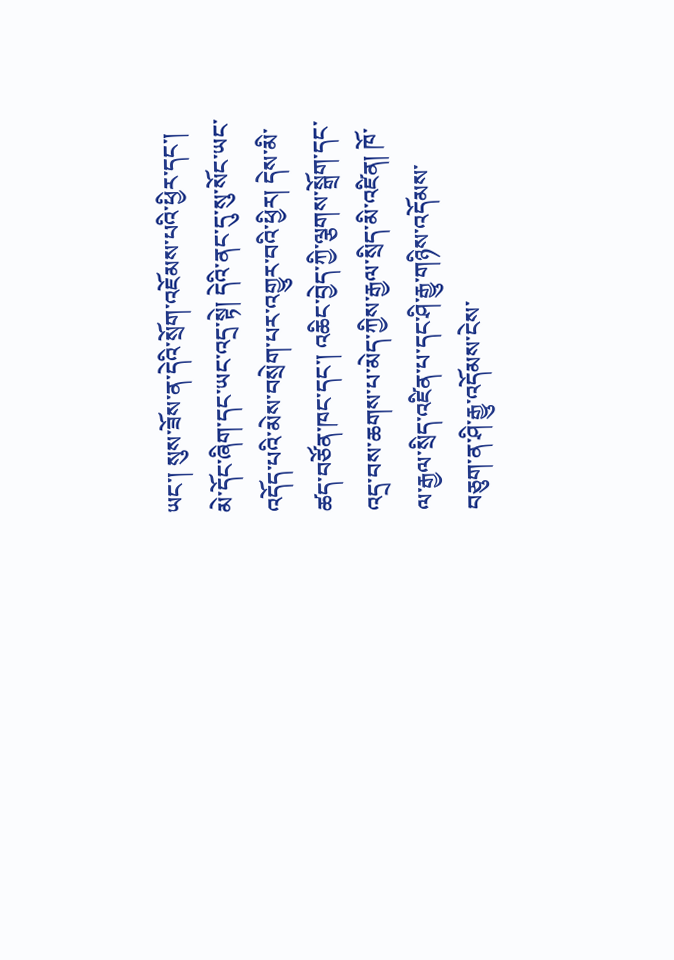ཡང་། སུས་ཟོས་ན་དེའི་སྲོག་འཇོམས་པའི་ཕྱིར་དང་། མེ་དོང་ཞིག་དང་ཡང་འདྲ་སྟེ། དེའི་ནང་དུ་སུ་སོང་ཡང་འདོད་པའི་མེས་བསྲེག་པར་འགྱུར་བའི་ཕྱིར། དེས་མི་ཚད་བཙོན་ཁང་དང་། འཆིང་བྱེད་ཀྱི་ལྕགས་སྒྲོག་དང་འདྲ་བས་ཆགས་པ་མེད་ཀྱིས་རྒྱལ་སྲིད་མི་འཛིན། ཁོ་ལ་རྒྱལ་སྲིད་འཛིན་པ་དང་ཤི་རྒྱུ་གཉིས་འདོམས་བཅུག་ན་ཤི་རྒྱུ་འདོམས་ངེས་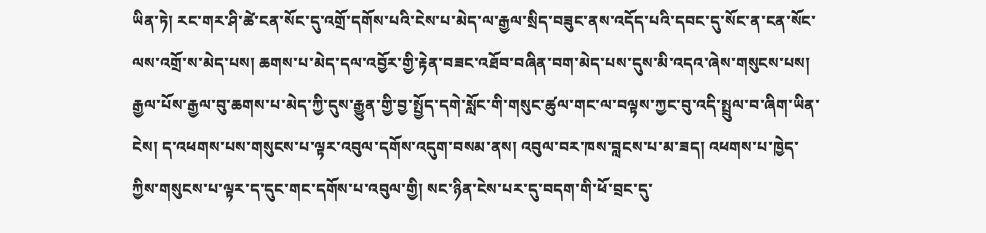ཡིན་ཏེ། རང་གར་ཤི་ཚེ་ངན་སོང་དུ་འགྲོ་དགོས་པའི་ངེས་པ་མེད་ལ་རྒྱལ་སྲིད་བཟུང་ནས་འདོད་པའི་དབང་དུ་སོང་ན་ངན་སོང་ལས་འགྲོ་ས་མེད་པས། ཆགས་པ་མེད་དལ་འབྱོར་གྱི་རྟེན་བཟང་འཐོབ་བཞིན་བག་མེད་པས་དུས་མི་འདའ་ཞེས་གསུངས་པས། རྒྱལ་པོས་རྒྱལ་བུ་ཆགས་པ་མེད་ཀྱི་དུས་རྒྱུན་གྱི་བྱ་སྤྱོད་དགེ་སློང་གི་གསུང་ཚུལ་གང་ལ་བལྟས་ཀྱང་བུ་འདི་སྤྲུལ་བ་ཞིག་ཡིན་ངེས། ད་འཕགས་པས་གསུངས་པ་ལྟར་འབུལ་དགོས་འདུག་བསམ་ནས། འབུལ་བར་ཁས་བླངས་པ་མ་ཟད། འཕགས་པ་ཁྱེད་ཀྱིས་གསུངས་པ་ལྟར་ད་དུང་གང་དགོས་པ་འབུལ་གྱི། སང་ཉིན་ངེས་པར་དུ་བདག་གི་ཕོ་བྲང་དུ་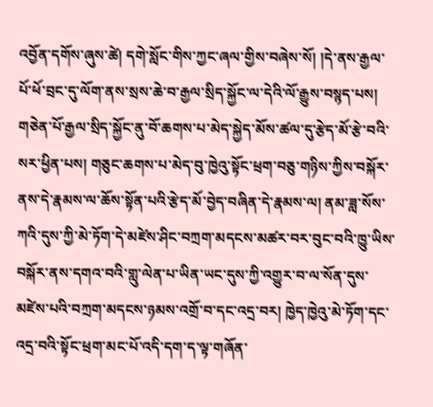འབྱོན་དགོས་ཞུས་ཚེ། དགེ་སློང་གིས་ཀྱང་ཞལ་གྱིས་བཞེས་སོ། །དེ་ནས་རྒྱལ་པོ་ཕོ་བྲང་དུ་ལོག་ནས་སྲས་ཆེ་བ་རྒྱལ་སྲིད་སྐྱོང་ལ་དེའི་ལོ་རྒྱུས་བསྙད་པས། གཅེན་པོ་རྒྱལ་སྲིད་སྐྱོང་ནུ་བོ་ཆགས་པ་མེད་སྐྱེད་མོས་ཚལ་དུ་རྩེད་མོ་རྩེ་བའི་སར་ཕྱིན་པས། གཅུང་ཆགས་པ་མེད་བུ་ཁྱེའུ་སྟོང་ཕྲག་བཅུ་གཉིས་ཀྱིས་བསྐོར་ནས་དེ་རྣམས་ལ་ཆོས་སྟོན་པའི་རྩེད་མོ་བྱེད་བཞིན་དེ་རྣམས་ལ། ནམ་ཟླ་སོས་ཀའི་དུས་ཀྱི་མེ་ཏོག་དེ་མཛེས་ཤིང་བཀྲག་མདངས་མཚར་བར་བུང་བའི་ཁྱུ་ཡིས་བསྐོར་ནས་དགའ་བའི་གླུ་ལེན་པ་ཡིན་ཡང་དུས་ཀྱི་འགྱུར་བ་ལ་སོན་དུས་མཛེས་པའི་བཀྲག་མདངས་ཉམས་འགྲོ་བ་དང་འདྲ་བར། ཁྱེད་ཁྱེའུ་མེ་ཏོག་དང་འདྲ་བའི་སྟོང་ཕྲག་མང་པོ་འདི་དག་ད་ལྟ་གཞོན་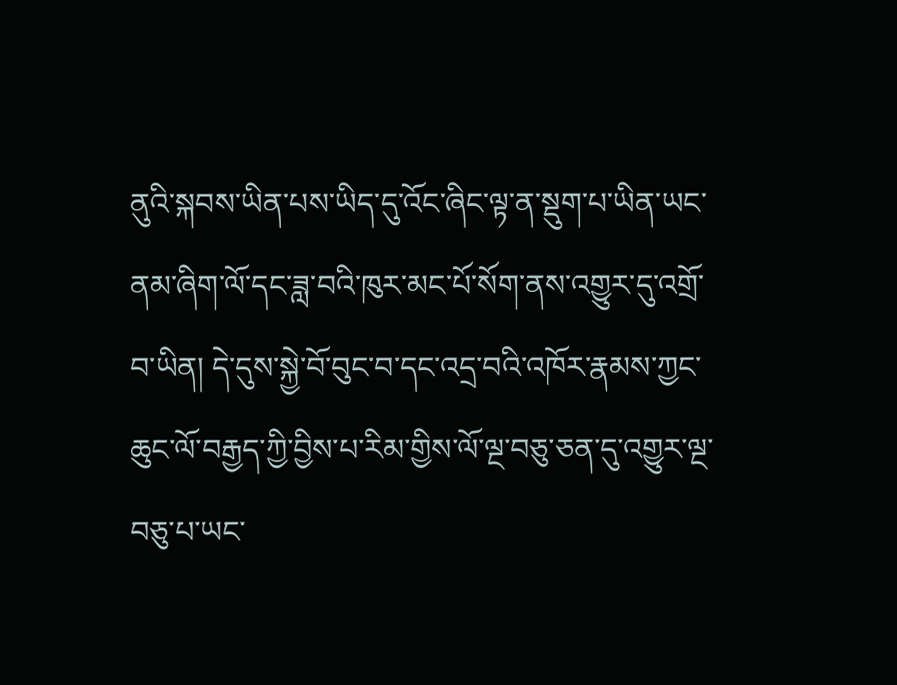ནུའི་སྐབས་ཡིན་པས་ཡིད་དུ་འོང་ཞིང་ལྟ་ན་སྡུག་པ་ཡིན་ཡང་ནམ་ཞིག་ལོ་དང་ཟླ་བའི་ཁུར་མང་པོ་སོག་ནས་འགྱུར་དུ་འགྲོ་བ་ཡིན། དེ་དུས་སྐྱེ་བོ་བུང་བ་དང་འདྲ་བའི་འཁོར་རྣམས་ཀྱང་ཆུང་ལོ་བརྒྱད་ཀྱི་བྱིས་པ་རིམ་གྱིས་ལོ་ལྔ་བཅུ་ཅན་དུ་འགྱུར་ལྔ་བཅུ་པ་ཡང་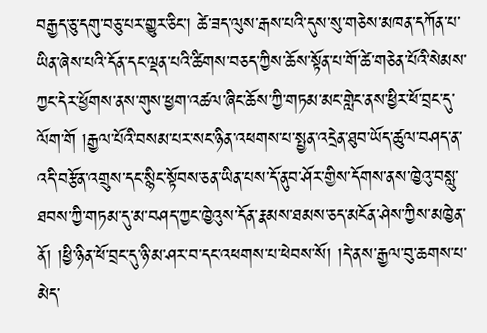བརྒྱད་ཅུ་དགུ་བཅུ་པར་གྱུར་ཅིང་། ཚེ་ཟད་ལུས་རྒས་པའི་དུས་སུ་གཅེས་མཁན་དཀོན་པ་ཡིན་ཞེས་པའི་དོན་དང་ལྡན་པའི་ཚིགས་བཅད་ཀྱིས་ཆོས་སྟོན་པ་གོ་ཚེ་གཅེན་པོའི་སེམས་ཀྱང་དེར་ཕྱོགས་ནས་གུས་ཕྱག་འཚལ་ཞིང་ཆོས་ཀྱི་གཏམ་མང་གླེང་ནས་ཕྱིར་ཕོ་བྲང་དུ་ལོག་གོ །རྒྱལ་པོའི་བསམ་པར་སང་ཉིན་འཕགས་པ་སྤྱན་འདྲེན་ཐུབ་ཡོད་ཚུལ་བཤད་ན་འདི་བརྩོན་འགྲུས་དང་སྙིང་སྟོབས་ཅན་ཡིན་པས་དོ་ནུབ་ཤོར་གྱིས་དོགས་ནས་ཁྱེའུ་བསླུ་ཐབས་ཀྱི་གཏམ་དུ་མ་བཤད་ཀྱང་ཁྱེའུས་དོན་རྣམས་ཐམས་ཅད་མངོན་ཤེས་ཀྱིས་མཁྱེན་ནོ། །ཕྱི་ཉིན་ཕོ་བྲང་དུ་ཉི་མ་ཤར་བ་དང་འཕགས་པ་ཕེབས་སོ། །དེ་ནས་རྒྱལ་བུ་ཆགས་པ་མེད་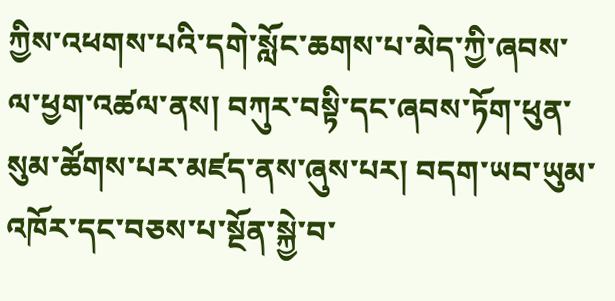ཀྱིས་འཕགས་པའི་དགེ་སློང་ཆགས་པ་མེད་ཀྱི་ཞབས་ལ་ཕྱག་འཚལ་ནས། བཀུར་བསྟི་དང་ཞབས་ཏོག་ཕུན་སུམ་ཚོགས་པར་མཛད་ནས་ཞུས་པར། བདག་ཡབ་ཡུམ་འཁོར་དང་བཅས་པ་སྔོན་སྐྱེ་བ་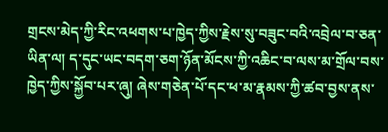གྲངས་མེད་ཀྱི་རིང་འཕགས་པ་ཁྱེད་ཀྱིས་རྗེས་སུ་བཟུང་བའི་འབྲེལ་བ་ཅན་ཡིན་ལ། ད་དུང་ཡང་བདག་ཅག་ཉོན་མོངས་ཀྱི་འཆིང་བ་ལས་མ་གྲོལ་བས་ཁྱེད་ཀྱིས་སྐྱོབ་པར་ཞུ། ཞེས་གཅེན་པོ་དང་ཕ་མ་རྣམས་ཀྱི་ཚབ་བྱས་ནས་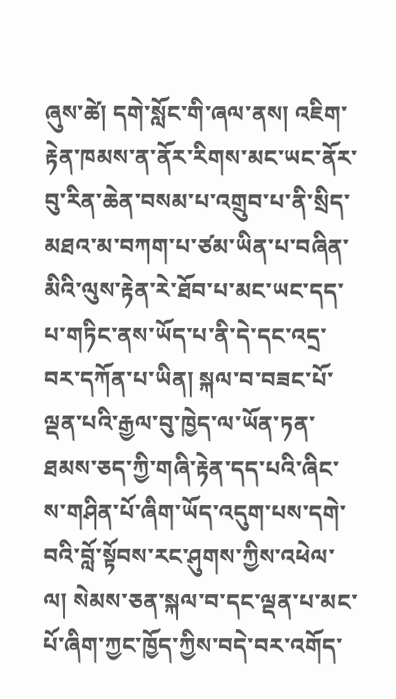ཞུས་ཚེ། དགེ་སློང་གི་ཞལ་ནས། འཇིག་རྟེན་ཁམས་ན་ནོར་རིགས་མང་ཡང་ནོར་བུ་རིན་ཆེན་བསམ་པ་འགྲུབ་པ་ནི་སྲིད་མཐའ་མ་བཀག་པ་ཙམ་ཡིན་པ་བཞིན་མིའི་ལུས་རྟེན་རེ་ཐོབ་པ་མང་ཡང་དད་པ་གཏིང་ནས་ཡོད་པ་ནི་དེ་དང་འདྲ་བར་དཀོན་པ་ཡིན། སྐལ་བ་བཟང་པོ་ལྡན་པའི་རྒྱལ་བུ་ཁྱེད་ལ་ཡོན་ཏན་ཐམས་ཅད་ཀྱི་གཞི་རྟེན་དད་པའི་ཞིང་ས་གཤིན་པོ་ཞིག་ཡོད་འདུག་པས་དགེ་བའི་བློ་སྟོབས་རང་ཤུགས་ཀྱིས་འཕེལ་ལ། སེམས་ཅན་སྐལ་བ་དང་ལྡན་པ་མང་པོ་ཞིག་ཀྱང་ཁྱོད་ཀྱིས་བདེ་བར་འགོད་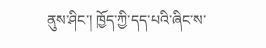ནུས་ཤིང་། ཁྱོད་ཀྱི་དད་པའི་ཞིང་ས་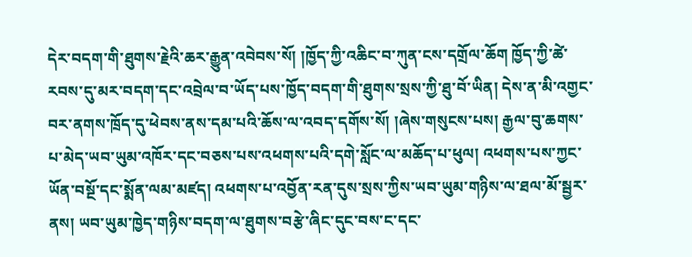དེར་བདག་གི་ཐུགས་རྗེའི་ཆར་རྒྱུན་འབེབས་སོ། །ཁྱོད་ཀྱི་འཆིང་བ་ཀུན་ངས་དགྲོལ་ཆོག ཁྱོད་ཀྱི་ཚེ་རབས་དུ་མར་བདག་དང་འབྲེལ་བ་ཡོད་པས་ཁྱོད་བདག་གི་ཐུགས་སྲས་ཀྱི་ཐུ་བོ་ཡིན། དེས་ན་མི་འགྱང་བར་ནགས་ཁྲོད་དུ་ཕེབས་ནས་དམ་པའི་ཆོས་ལ་འབད་དགོས་སོ། །ཞེས་གསུངས་པས། རྒྱལ་བུ་ཆགས་པ་མེད་ཡབ་ཡུམ་འཁོར་དང་བཅས་པས་འཕགས་པའི་དགེ་སློང་ལ་མཆོད་པ་ཕུལ། འཕགས་པས་ཀྱང་ཡོན་བསྔོ་དང་སྨོན་ལམ་མཛད། འཕགས་པ་འབྱོན་རན་དུས་སྲས་ཀྱིས་ཡབ་ཡུམ་གཉིས་ལ་ཐལ་མོ་སྦྱར་ནས། ཡབ་ཡུམ་ཁྱེད་གཉིས་བདག་ལ་ཐུགས་བརྩེ་ཞིང་དུང་བས་ང་དང་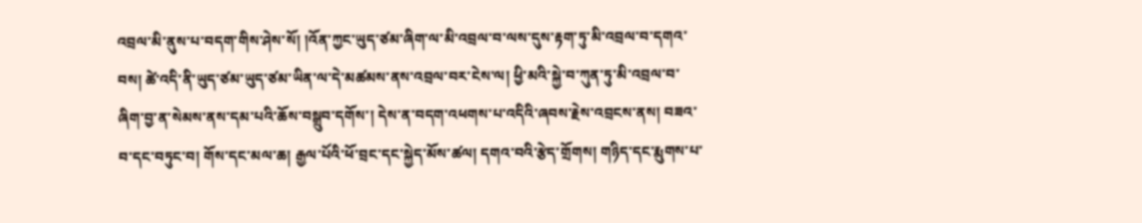འབྲལ་མི་ནུས་པ་བདག་གིས་ཤེས་སོ། །འོན་ཀྱང་ཡུད་ཙམ་ཞིག་ལ་མི་འབྲལ་བ་ལས་དུས་རྟག་ཏུ་མི་འབྲལ་བ་དགའ་བས། ཚེ་འདི་ནི་ཡུད་ཙམ་ཡུད་ཙམ་ཡིན་ལ་དེ་མཚམས་ནས་འབྲལ་བར་ངེས་ལ། ཕྱི་མའི་སྐྱེ་བ་ཀུན་ཏུ་མི་འབྲལ་བ་ཞིག་བྱ་ན་སེམས་ནས་དམ་པའི་ཆོས་བསྒྲུབ་དགོས་། དེས་ན་བདག་འཕགས་པ་འདིའི་ཞབས་རྗེས་འབྲངས་ནས། བཟའ་བ་དང་བཏུང་བ། གོས་དང་མལ་ཆ། རྒྱལ་པོའི་ཕོ་བྲང་དང་སྐྱེད་མོས་ཚལ། དགའ་བའི་རྩེད་གྲོགས། གཉིད་དང་རྨུགས་པ་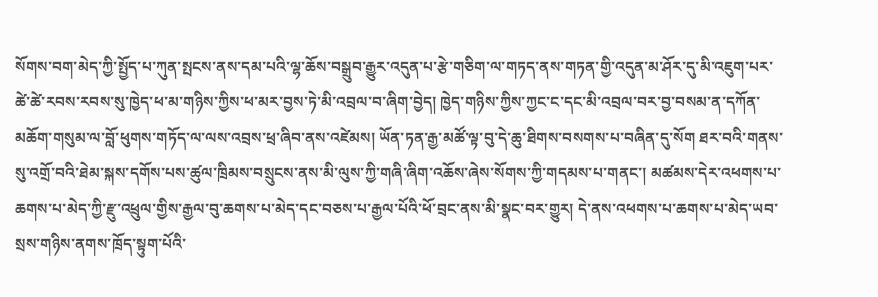སོགས་བག་མེད་ཀྱི་སྤྱོད་པ་ཀུན་སྤངས་ནས་དམ་པའི་ལྷ་ཆོས་བསྒྲུབ་རྒྱུར་འདུན་པ་རྩེ་གཅིག་ལ་གཏད་ནས་གཏན་གྱི་འདུན་མ་ཤོར་དུ་མི་འཇུག་པར་ཚེ་ཚེ་རབས་རབས་སུ་ཁྱེད་ཕ་མ་གཉིས་ཀྱིས་ཕ་མར་བྱས་ཏེ་མི་འབྲལ་བ་ཞིག་བྱེད། ཁྱེད་གཉིས་ཀྱིས་ཀྱང་ང་དང་མི་འབྲལ་བར་བྱ་བསམ་ན་དཀོན་མཆོག་གསུམ་ལ་བློ་ཕུགས་གཏོད་ལ་ལས་འབྲས་ཕྲ་ཞིབ་ནས་འཛེམས། ཡོན་ཏན་རྒྱ་མཚོ་ལྟ་བུ་དེ་ཆུ་ཐིགས་བསགས་པ་བཞིན་དུ་སོག ཐར་བའི་གནས་སུ་འགྲོ་བའི་ཐེམ་སྐས་དགོས་པས་ཚུལ་ཁྲིམས་བསྲུངས་ནས་མི་ལུས་ཀྱི་གཞི་ཞིག་འཆོས་ཞེས་སོགས་ཀྱི་གདམས་པ་གནང་། མཚམས་དེར་འཕགས་པ་ཆགས་པ་མེད་ཀྱི་རྫུ་འཕྲུལ་གྱིས་རྒྱལ་བུ་ཆགས་པ་མེད་དང་བཅས་པ་རྒྱལ་པོའི་ཕོ་བྲང་ནས་མི་སྣང་བར་གྱུར། དེ་ནས་འཕགས་པ་ཆགས་པ་མེད་ཡབ་སྲས་གཉིས་ནགས་ཁྲོད་སྟུག་པོའི་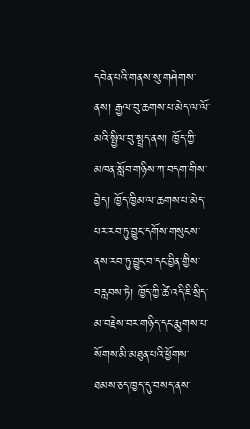དབེན་པའི་གནས་སུ་གཤེགས་ནས། རྒྱལ་བུ་ཆགས་པ་མེད་ལ་ལོ་མའི་སྤྱིལ་བུ་སྤྲད་ནས། ཁྱོད་ཀྱི་མཁན་སློབ་གཉིས་ཀ་བདག་གིས་བྱེད། ཁྱོད་ཁྱིམ་ལ་ཆགས་པ་མེད་པར་རབ་ཏུ་བྱུང་དགོས་གསུངས་ནས་རབ་ཏུ་བྱུང་བ་དང་བྱིན་གྱིས་བརླབས་ཏེ། ཁྱོད་ཀྱི་ཚེ་འདི་ཇི་སྲིད་མ་བརྗེས་བར་གཉིད་དང་རྨུགས་པ་སོགས་མི་མཐུན་པའི་ཕྱོགས་ཐམས་ཅད་ཁྱད་དུ་བསད་ནས་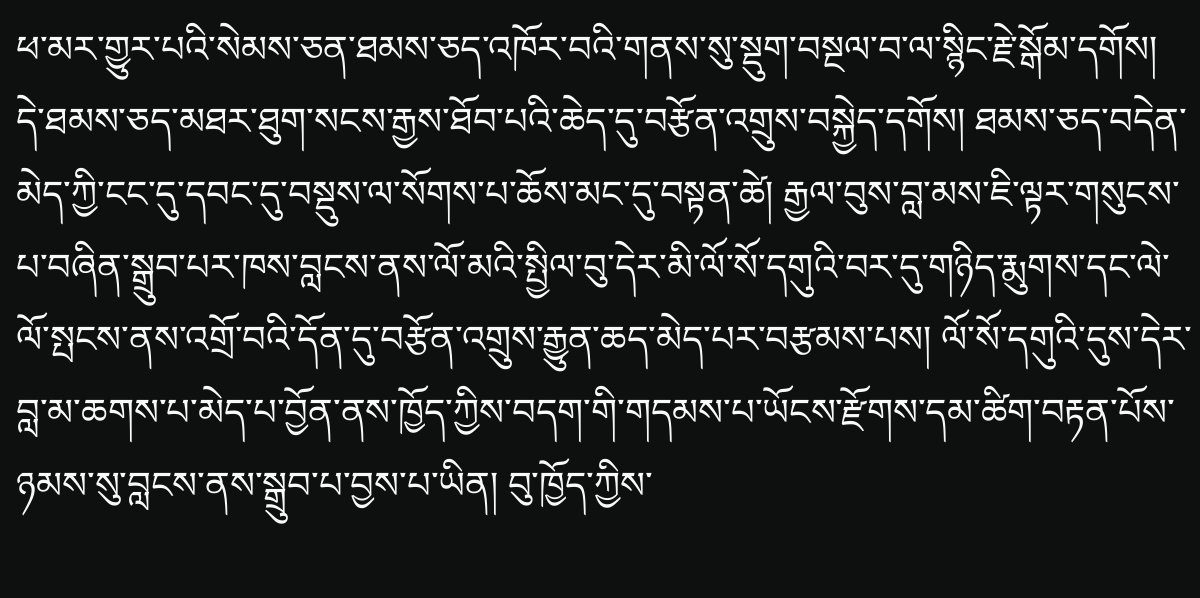ཕ་མར་གྱུར་པའི་སེམས་ཅན་ཐམས་ཅད་འཁོར་བའི་གནས་སུ་སྡུག་བསྔལ་བ་ལ་སྙིང་རྗེ་སྒོམ་དགོས། དེ་ཐམས་ཅད་མཐར་ཐུག་སངས་རྒྱས་ཐོབ་པའི་ཆེད་དུ་བརྩོན་འགྲུས་བསྐྱེད་དགོས། ཐམས་ཅད་བདེན་མེད་ཀྱི་ངང་དུ་དབང་དུ་བསྡུས་ལ་སོགས་པ་ཆོས་མང་དུ་བསྟན་ཚེ། རྒྱལ་བུས་བླ་མས་ཇི་ལྟར་གསུངས་པ་བཞིན་སྒྲུབ་པར་ཁས་བླངས་ནས་ལོ་མའི་སྤྱིལ་བུ་དེར་མི་ལོ་སོ་དགུའི་བར་དུ་གཉིད་རྨུགས་དང་ལེ་ལོ་སྤངས་ནས་འགྲོ་བའི་དོན་དུ་བརྩོན་འགྲུས་རྒྱུན་ཆད་མེད་པར་བརྩམས་པས། ལོ་སོ་དགུའི་དུས་དེར་བླ་མ་ཆགས་པ་མེད་པ་བྱོན་ནས་ཁྱོད་ཀྱིས་བདག་གི་གདམས་པ་ཡོངས་རྫོགས་དམ་ཚིག་བརྟན་པོས་ཉམས་སུ་བླངས་ནས་སྒྲུབ་པ་བྱས་པ་ཡིན། བུ་ཁྱོད་ཀྱིས་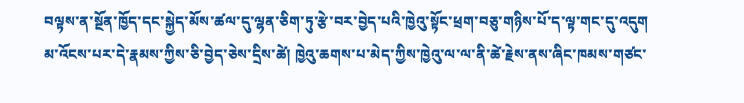བལྟས་ན་སྔོན་ཁྱོད་དང་སྐྱེད་མོས་ཚལ་དུ་ལྷན་ཅིག་ཏུ་རྩེ་བར་བྱེད་པའི་ཁྱེའུ་སྟོང་ཕྲག་བཅུ་གཉིས་པོ་ད་ལྟ་གང་དུ་འདུག མ་འོངས་པར་དེ་རྣམས་ཀྱིས་ཅི་བྱེད་ཅེས་དྲིས་ཚེ། ཁྱེའུ་ཆགས་པ་མེད་ཀྱིས་ཁྱེའུ་ལ་ལ་ནི་ཚེ་རྗེས་ནས་ཞིང་ཁམས་གཙང་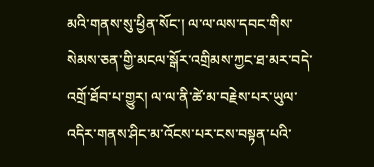མའི་གནས་སུ་ཕྱིན་སོང་། ལ་ལ་ལས་དབང་གིས་སེམས་ཅན་གྱི་མངལ་སྒོར་འགྲིམས་ཀྱང་ཐ་མར་བདེ་འགྲོ་ཐོབ་པ་གྱུར། ལ་ལ་ནི་ཚེ་མ་བརྗེས་པར་ཡུལ་འདིར་གནས་ཤིང་མ་འོངས་པར་ངས་བསྟན་པའི་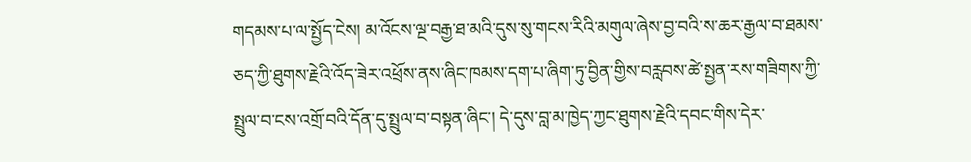གདམས་པ་ལ་སྤྱོད་ངེས། མ་འོངས་ལྔ་བརྒྱ་ཐ་མའི་དུས་སུ་གངས་རིའི་མགུལ་ཞེས་བྱ་བའི་ས་ཆར་རྒྱལ་བ་ཐམས་ཅད་ཀྱི་ཐུགས་རྗེའི་འོད་ཟེར་འཕྲོས་ནས་ཞིང་ཁམས་དག་པ་ཞིག་ཏུ་བྱིན་གྱིས་བརླབས་ཚེ་སྤྱན་རས་གཟིགས་ཀྱི་སྤྲུལ་བ་ངས་འགྲོ་བའི་དོན་དུ་སྤྲུལ་བ་བསྟན་ཞིང་། དེ་དུས་བླ་མ་ཁྱེད་ཀྱང་ཐུགས་རྗེའི་དབང་གིས་དེར་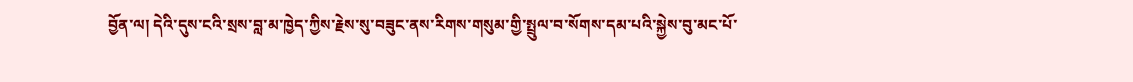བྱོན་ལ། དེའི་དུས་ངའི་སྲས་བླ་མ་ཁྱེད་ཀྱིས་རྗེས་སུ་བཟུང་ནས་རིགས་གསུམ་གྱི་སྤྲུལ་བ་སོགས་དམ་པའི་སྐྱེས་བུ་མང་པོ་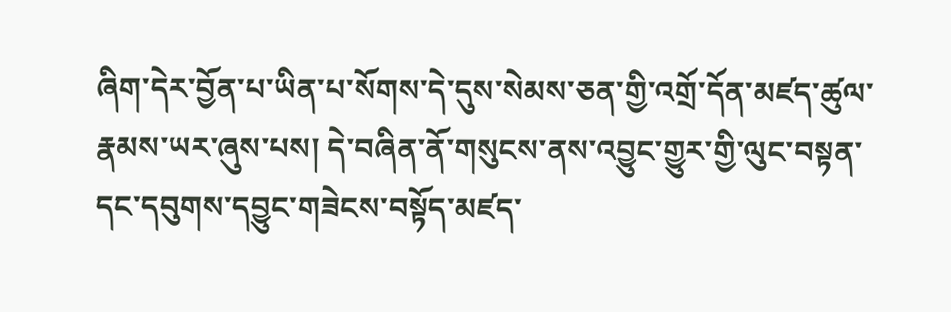ཞིག་དེར་བྱོན་པ་ཡིན་པ་སོགས་དེ་དུས་སེམས་ཅན་གྱི་འགྲོ་དོན་མཛད་ཚུལ་རྣམས་ཡར་ཞུས་པས། དེ་བཞིན་ནོ་གསུངས་ནས་འབྱུང་གྱུར་གྱི་ལུང་བསྟན་དང་དབུགས་དབྱུང་གཟེངས་བསྟོད་མཛད་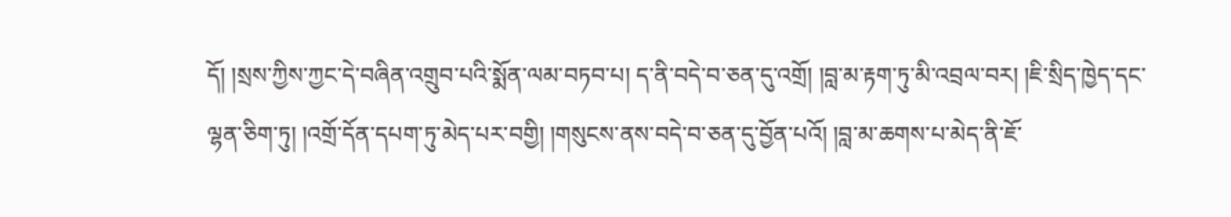དོ། །སྲས་ཀྱིས་ཀྱང་དེ་བཞིན་འགྲུབ་པའི་སྨོན་ལམ་བཏབ་པ། ད་ནི་བདེ་བ་ཅན་དུ་འགྲོ། །བླ་མ་རྟག་ཏུ་མི་འབྲལ་བར། །ཇི་སྲིད་ཁྱེད་དང་ལྷན་ཅིག་ཏུ། །འགྲོ་དོན་དཔག་ཏུ་མེད་པར་བགྱི། །གསུངས་ནས་བདེ་བ་ཅན་དུ་བྱོན་པའོ། །བླ་མ་ཆགས་པ་མེད་ནི་ཇོ་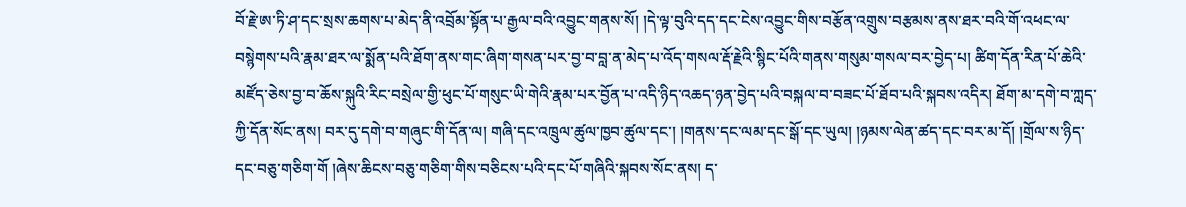བོ་རྗེ་ཨ་ཏི་ཤ་དང་སྲས་ཆགས་པ་མེད་ནི་འབྲོམ་སྟོན་པ་རྒྱལ་བའི་འབྱུང་གནས་སོ། །དེ་ལྟ་བུའི་དད་དང་ངེས་འབྱུང་གིས་བརྩོན་འགྲུས་བརྩམས་ནས་ཐར་བའི་གོ་འཕང་ལ་བསྙེགས་པའི་རྣམ་ཐར་ལ་སྨོན་པའི་ཐོག་ནས་གང་ཞིག་གསན་པར་བྱ་བ་བླ་ན་མེད་པ་འོད་གསལ་རྡོ་རྗེའི་སྙིང་པོའི་གནས་གསུམ་གསལ་བར་བྱེད་པ། ཚིག་དོན་རིན་པོ་ཆེའི་མཛོད་ཅེས་བྱ་བ་ཆོས་སྐུའི་རིང་བསྲེལ་གྱི་ཕུང་པོ་གསུང་ཡི་གེའི་རྣམ་པར་བྱོན་པ་འདི་ཉིད་འཆད་ཉན་བྱེད་པའི་བསྐལ་བ་བཟང་པོ་ཐོབ་པའི་སྐབས་འདིར། ཐོག་མ་དགེ་བ་ཀླད་ཀྱི་དོན་སོང་ནས། བར་དུ་དགེ་བ་གཞུང་གི་དོན་ལ། གཞི་དང་འཁྲུལ་ཚུལ་ཁྱབ་ཚུལ་དང་། །གནས་དང་ལམ་དང་སྒོ་དང་ཡུལ། །ཉམས་ལེན་ཚད་དང་བར་མ་དོ། །གྲོལ་ས་ཉིད་དང་བཅུ་གཅིག་གོ །ཞེས་ཆིངས་བཅུ་གཅིག་གིས་བཅིངས་པའི་དང་པོ་གཞིའི་སྐབས་སོང་ནས། ད་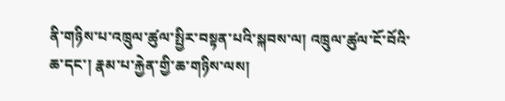ནི་གཉིས་པ་འཁྲུལ་ཚུལ་སྤྱིར་བསྟན་པའི་སྐབས་ལ། འཁྲུལ་ཚུལ་ངོ་བོའི་ཆ་དང་། རྣམ་པ་རྐྱེན་གྱི་ཆ་གཉིས་ལས།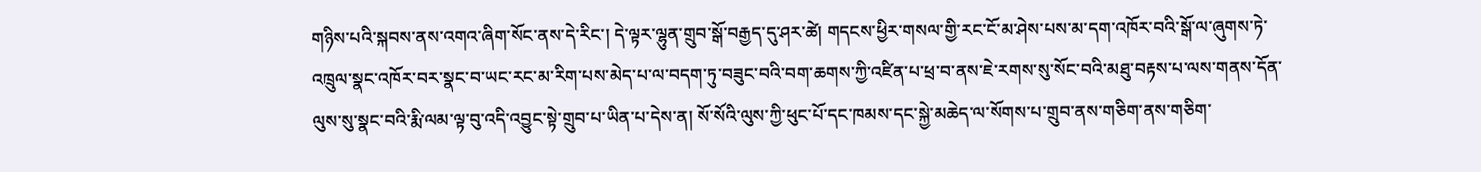གཉིས་པའི་སྐབས་ནས་འགའ་ཞིག་སོང་ནས་དེ་རིང་། དེ་ལྟར་ལྷུན་གྲུབ་སྒོ་བརྒྱད་དུ་ཤར་ཚེ། གདངས་ཕྱིར་གསལ་གྱི་རང་ངོ་མ་ཤེས་པས་མ་དག་འཁོར་བའི་སྒོ་ལ་ཞུགས་ཏེ་འཁྲུལ་སྣང་འཁོར་བར་སྣང་བ་ཡང་རང་མ་རིག་པས་མེད་པ་ལ་བདག་ཏུ་བཟུང་བའི་བག་ཆགས་ཀྱི་འཛིན་པ་ཕྲ་བ་ནས་ཇེ་རགས་སུ་སོང་བའི་མཐུ་བརྟས་པ་ལས་གནས་དོན་ལུས་སུ་སྣང་བའི་རྨི་ལམ་ལྟ་བུ་འདི་འབྱུང་སྟེ་གྲུབ་པ་ཡིན་པ་དེས་ན། སོ་སོའི་ལུས་ཀྱི་ཕུང་པོ་དང་ཁམས་དང་སྐྱེ་མཆེད་ལ་སོགས་པ་གྲུབ་ནས་གཅིག་ནས་གཅིག་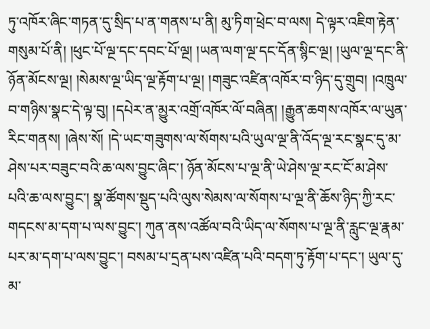ཏུ་འཁོར་ཞིང་གཏན་དུ་སྲིད་པ་ན་གནས་པ་ནི། མུ་ཏིག་ཕྲེང་བ་ལས། དེ་ལྟར་འཇིག་རྟེན་གསུམ་པོ་ནི། །ཕུང་པོ་ལྔ་དང་དབང་པོ་ལྔ། །ཡན་ལག་ལྔ་དང་དོན་སྙིང་ལྔ། །ཡུལ་ལྔ་དང་ནི་ཉོན་མོངས་ལྔ། །སེམས་ལྔ་ཡིད་ལྔ་རྟོག་པ་ལྔ། །གཟུང་འཛིན་འཁོར་བ་ཉིད་དུ་གྲུབ། །འཁྲུལ་བ་གཉིས་སྣང་དེ་ལྟ་བུ། །དཔེར་ན་མྱུར་འགྲོ་འཁོར་ལོ་བཞིན། །རྒྱུན་ཆགས་འཁོར་ལ་ཡུན་རིང་གནས། །ཞེས་སོ། །དེ་ཡང་གཟུགས་ལ་སོགས་པའི་ཡུལ་ལྔ་ནི་འོད་ལྔ་རང་སྣང་དུ་མ་ཤེས་པར་བཟུང་བའི་ཆ་ལས་བྱུང་ཞིང་། ཉོན་མོངས་པ་ལྔ་ནི་ཡེ་ཤེས་ལྔ་རང་ངོ་མ་ཤེས་པའི་ཆ་ལས་བྱུང་། སྣ་ཚོགས་སྡུད་པའི་ལུས་སེམས་ལ་སོགས་པ་ལྔ་ནི་ཆོས་ཉིད་ཀྱི་རང་གདངས་མ་དག་པ་ལས་བྱུང་། ཀུན་ནས་འཚོལ་བའི་ཡིད་ལ་སོགས་པ་ལྔ་ནི་རླུང་ལྔ་རྣམ་པར་མ་དག་པ་ལས་བྱུང་། བསམ་པ་དྲན་པས་འཛིན་པའི་བདག་ཏུ་རྟོག་པ་དང་། ཡུལ་དུ་མ་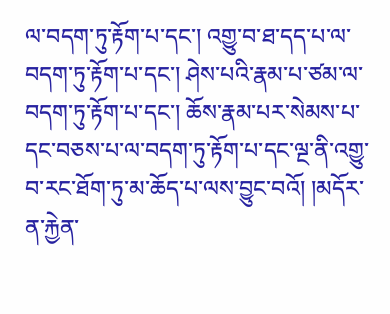ལ་བདག་ཏུ་རྟོག་པ་དང་། འགྱུ་བ་ཐ་དད་པ་ལ་བདག་ཏུ་རྟོག་པ་དང་། ཤེས་པའི་རྣམ་པ་ཙམ་ལ་བདག་ཏུ་རྟོག་པ་དང་། ཆོས་རྣམ་པར་སེམས་པ་དང་བཅས་པ་ལ་བདག་ཏུ་རྟོག་པ་དང་ལྔ་ནི་འགྱུ་བ་རང་ཐོག་ཏུ་མ་ཆོད་པ་ལས་བྱུང་བའོ། །མདོར་ན་རྐྱེན་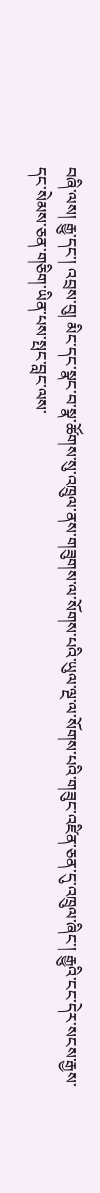བཞི་ལས། རྒྱུ་དང་། འབྲས་བུ། མིང་དང་སྣང་བ་སྣ་ཚོགས་སུ་འཁྲུལ་ནས་གཟུགས་ལ་སོགས་པའི་ཡུལ་ལྔ་ལ་སོགས་པའི་གཟུང་འཛིན་ཅན་དུ་འཁྲུལ་ཞིང་། རྒྱུའི་ངང་དེར་སངས་རྒྱས་དང་སེམས་ཅན་གཅིག་ཡིན་པས་སྤང་བླང་ལས་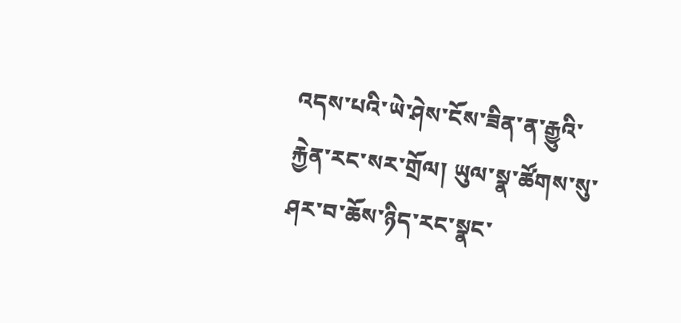འདས་པའི་ཡེ་ཤེས་ངོས་ཟིན་ན་རྒྱུའི་རྐྱེན་རང་སར་གྲོལ། ཡུལ་སྣ་ཚོགས་སུ་ཤར་བ་ཆོས་ཉིད་རང་སྣང་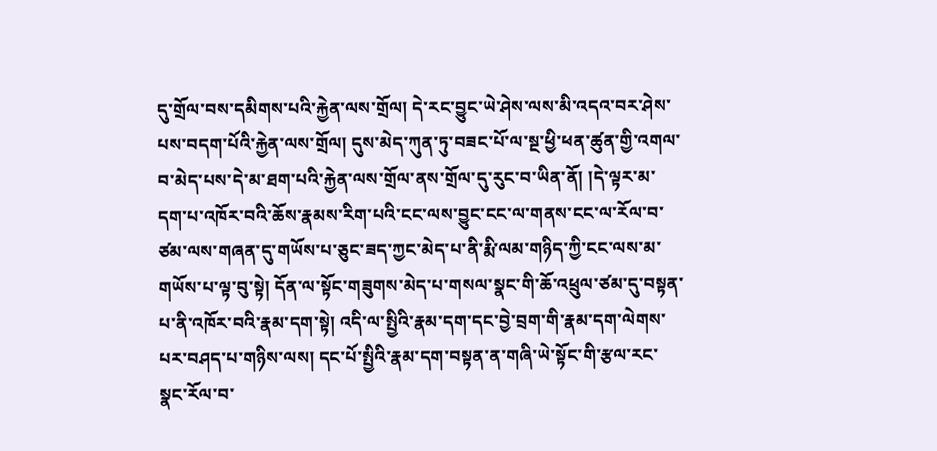དུ་གྲོལ་བས་དམིགས་པའི་རྐྱེན་ལས་གྲོལ། དེ་རང་བྱུང་ཡེ་ཤེས་ལས་མི་འདའ་བར་ཤེས་པས་བདག་པོའི་རྐྱེན་ལས་གྲོལ། དུས་མེད་ཀུན་ཏུ་བཟང་པོ་ལ་སྔ་ཕྱི་ཕན་ཚུན་གྱི་འགལ་བ་མེད་པས་དེ་མ་ཐག་པའི་རྐྱེན་ལས་གྲོལ་ནས་གྲོལ་དུ་རུང་བ་ཡིན་ནོ། །དེ་ལྟར་མ་དག་པ་འཁོར་བའི་ཆོས་རྣམས་རིག་པའི་ངང་ལས་བྱུང་ངང་ལ་གནས་ངང་ལ་རོལ་བ་ཙམ་ལས་གཞན་དུ་གཡོས་པ་ཅུང་ཟད་ཀྱང་མེད་པ་ནི་རྨི་ལམ་གཉིད་ཀྱི་ངང་ལས་མ་གཡོས་པ་ལྟ་བུ་སྟེ། དོན་ལ་སྟོང་གཟུགས་མེད་པ་གསལ་སྣང་གི་ཆོ་འཕྲུལ་ཙམ་དུ་བསྟན་པ་ནི་འཁོར་བའི་རྣམ་དག་སྟེ། འདི་ལ་སྤྱིའི་རྣམ་དག་དང་བྱེ་བྲག་གི་རྣམ་དག་ལེགས་པར་བཤད་པ་གཉིས་ལས། དང་པོ་སྤྱིའི་རྣམ་དག་བསྟན་ན་གཞི་ཡེ་སྟོང་གི་རྩལ་རང་སྣང་རོལ་བ་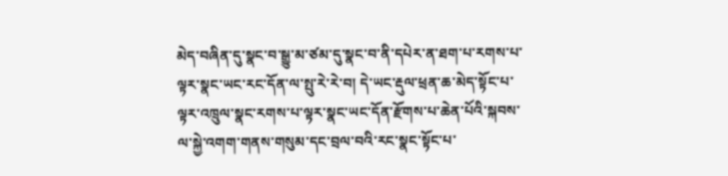མེད་བཞིན་དུ་སྣང་བ་སྒྱུ་མ་ཙམ་དུ་སྣང་བ་ནི་དཔེར་ན་ཐག་པ་རགས་པ་ལྟར་སྣང་ཡང་རང་དོན་ལ་སྤུ་རེ་རེ་བ། དེ་ཡང་རྡུལ་ཕྲན་ཆ་མེད་སྟོང་པ་ལྟར་འཁྲུལ་སྣང་རགས་པ་ལྟར་སྣང་ཡང་དོན་རྫོགས་པ་ཆེན་པོའི་སྐབས་ལ་སྐྱེ་འགག་གནས་གསུམ་དང་བྲལ་བའི་རང་སྣང་སྟོང་པ་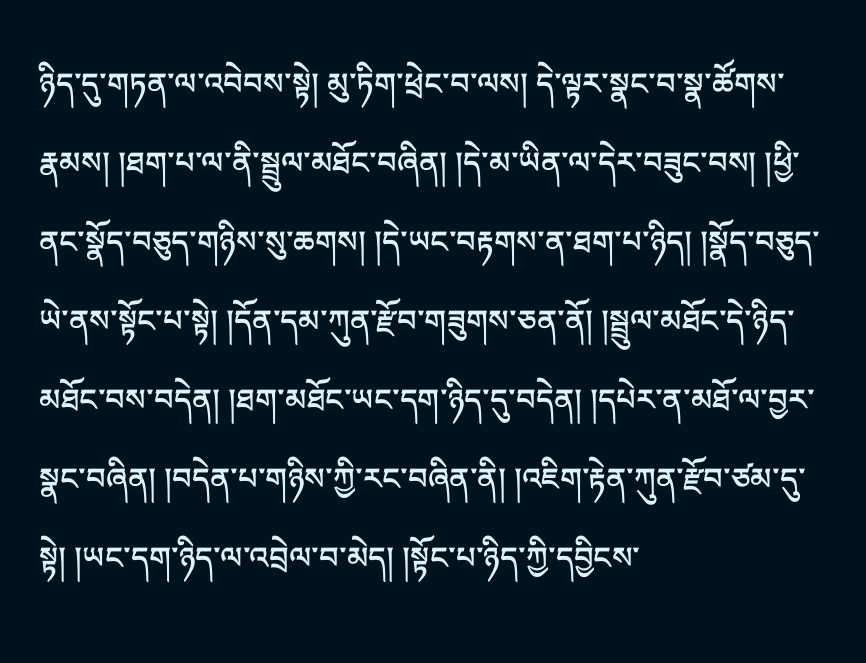ཉིད་དུ་གཏན་ལ་འབེབས་སྟེ། མུ་ཏིག་ཕྲེང་བ་ལས། དེ་ལྟར་སྣང་བ་སྣ་ཚོགས་རྣམས། །ཐག་པ་ལ་ནི་སྦྲུལ་མཐོང་བཞིན། །དེ་མ་ཡིན་ལ་དེར་བཟུང་བས། །ཕྱི་ནང་སྣོད་བཅུད་གཉིས་སུ་ཆགས། །དེ་ཡང་བརྟགས་ན་ཐག་པ་ཉིད། །སྣོད་བཅུད་ཡེ་ནས་སྟོང་པ་སྟེ། །དོན་དམ་ཀུན་རྫོབ་གཟུགས་ཅན་ནོ། །སྦྲུལ་མཐོང་དེ་ཉིད་མཐོང་བས་བདེན། །ཐག་མཐོང་ཡང་དག་ཉིད་དུ་བདེན། །དཔེར་ན་མཐོ་ལ་བྱར་སྣང་བཞིན། །བདེན་པ་གཉིས་ཀྱི་རང་བཞིན་ནི། །འཇིག་རྟེན་ཀུན་རྫོབ་ཙམ་དུ་སྟེ། །ཡང་དག་ཉིད་ལ་འབྲེལ་བ་མེད། །སྟོང་པ་ཉིད་ཀྱི་དབྱིངས་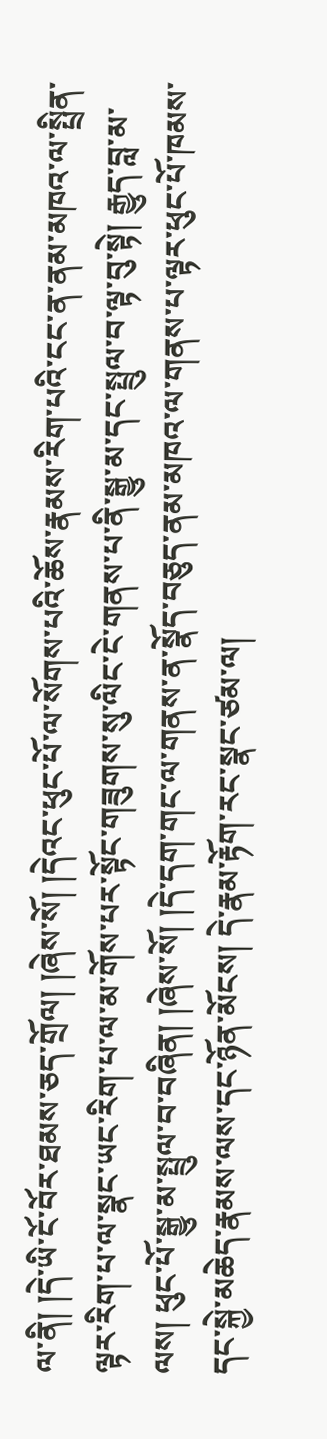ལ་ནི། །དེ་ཡི་ངོ་བོར་ཐམས་ཅད་གྲོལ། །ཞེས་སོ། །དེའང་ཕུང་པོ་ལ་སོགས་པའི་ཆོས་རྣམས་རིག་པའི་ངང་ན་ནམ་མཁའ་ལ་སྤྲིན་ལྟར་རིག་པ་ལ་སྣང་ཡང་རིག་པ་ལ་མ་གོས་པར་སྟོང་གཟུགས་སུ་ལིང་ངེ་གནས་པ་ནི་སྒྱུ་མ་དང་སྤྲུལ་བ་ལྟ་བུ་སྟེ། རྒྱུད་བླ་མ་ལས། ཕུང་པོ་སྒྱུ་མ་སྤྲུལ་བ་བཞིན། །ཞེས་སོ། །དེ་དག་གང་ལ་གནས་ན་སྣོད་བཅུད་ནམ་མཁའ་ལ་གནས་པ་ལྟར་ཕུང་པོ་ཁམས་དང་སྐྱེ་མཆེད་རྣམས་ལས་དང་ཉོན་མོངས། དེ་རྣམ་རྟོག་རང་སྣང་ཙམ་ལ།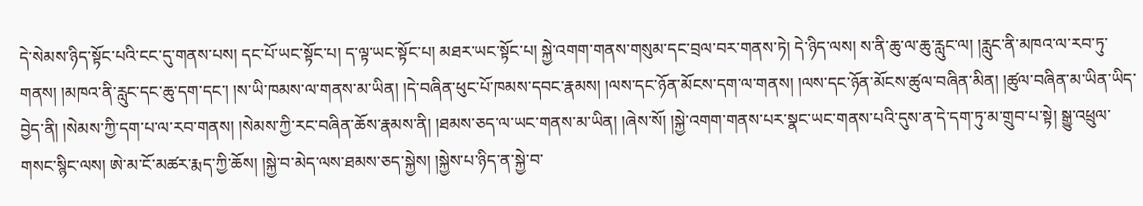དེ་སེམས་ཉིད་སྟོང་པའི་ངང་དུ་གནས་པས། དང་པོ་ཡང་སྟོང་པ། ད་ལྟ་ཡང་སྟོང་པ། མཐར་ཡང་སྟོང་པ། སྐྱེ་འགག་གནས་གསུམ་དང་བྲལ་བར་གནས་ཏེ། དེ་ཉིད་ལས། ས་ནི་ཆུ་ལ་ཆུ་རླུང་ལ། །རླུང་ནི་མཁའ་ལ་རབ་ཏུ་གནས། །མཁའ་ནི་རླུང་དང་ཆུ་དག་དང་། །ས་ཡི་ཁམས་ལ་གནས་མ་ཡིན། །དེ་བཞིན་ཕུང་པོ་ཁམས་དབང་རྣམས། །ལས་དང་ཉོན་མོངས་དག་ལ་གནས། །ལས་དང་ཉོན་མོངས་ཚུལ་བཞིན་མིན། །ཚུལ་བཞིན་མ་ཡིན་ཡིད་བྱེད་ནི། །སེམས་ཀྱི་དག་པ་ལ་རབ་གནས། །སེམས་ཀྱི་རང་བཞིན་ཆོས་རྣམས་ནི། །ཐམས་ཅད་ལ་ཡང་གནས་མ་ཡིན། །ཞེས་སོ། །སྐྱེ་འགག་གནས་པར་སྣང་ཡང་གནས་པའི་དུས་ན་དེ་དག་ཏུ་མ་གྲུབ་པ་སྟེ། སྒྱུ་འཕྲུལ་གསང་སྙིང་ལས། ཨེ་མ་ངོ་མཚར་རྨད་ཀྱི་ཆོས། །སྐྱེ་བ་མེད་ལས་ཐམས་ཅད་སྐྱེས། །སྐྱེས་པ་ཉིད་ན་སྐྱེ་བ་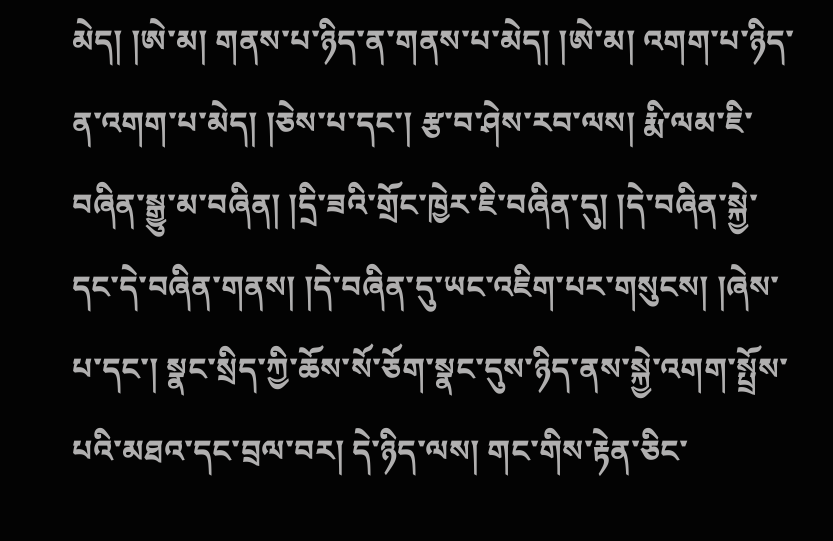མེད། །ཨེ་མ། གནས་པ་ཉིད་ན་གནས་པ་མེད། །ཨེ་མ། འགག་པ་ཉིད་ན་འགག་པ་མེད། །ཅེས་པ་དང་། རྩ་བ་ཤེས་རབ་ལས། རྨི་ལམ་ཇི་བཞིན་སྒྱུ་མ་བཞིན། །དྲི་ཟའི་གྲོང་ཁྱེར་ཇི་བཞིན་དུ། །དེ་བཞིན་སྐྱེ་དང་དེ་བཞིན་གནས། །དེ་བཞིན་དུ་ཡང་འཇིག་པར་གསུངས། །ཞེས་པ་དང་། སྣང་སྲིད་ཀྱི་ཆོས་སོ་ཅོག་སྣང་དུས་ཉིད་ནས་སྐྱེ་འགག་སྤྲོས་པའི་མཐའ་དང་བྲལ་བར། དེ་ཉིད་ལས། གང་གིས་རྟེན་ཅིང་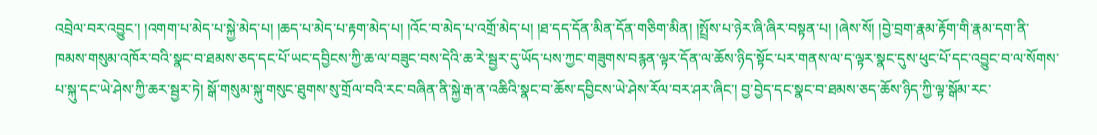འབྲེལ་བར་འབྱུང་། །འགག་པ་མེད་པ་སྐྱེ་མེད་པ། །ཆད་པ་མེད་པ་རྟག་མེད་པ། །འོང་བ་མེད་པ་འགྲོ་མེད་པ། །ཐ་དད་དོན་མིན་དོན་གཅིག་མིན། །སྤྲོས་པ་ཉེར་ཞི་ཞིར་བསྟན་པ། །ཞེས་སོ། །བྱེ་བྲག་རྣམ་རྟོག་གི་རྣམ་དག་ནི་ཁམས་གསུམ་འཁོར་བའི་སྣང་བ་ཐམས་ཅད་དང་པོ་ཡང་དབྱིངས་ཀྱི་ཆ་ལ་བཟུང་བས་དེའི་ཆ་རེ་སྦྱར་དུ་ཡོད་པས་ཀྱང་གཟུགས་བརྙན་ལྟར་དོན་ལ་ཆོས་ཉིད་སྟོང་པར་གནས་ལ་ད་ལྟར་སྣང་དུས་ཕུང་པོ་དང་འབྱུང་བ་ལ་སོགས་པ་སྐུ་དང་ཡེ་ཤེས་ཀྱི་ཆར་སྦྱར་ཏེ། སྒོ་གསུམ་སྐུ་གསུང་ཐུགས་སུ་གྲོལ་བའི་རང་བཞིན་ནི་སྐྱེ་རྒ་ན་འཆིའི་སྣང་བ་ཆོས་དབྱིངས་ཡེ་ཤེས་རོལ་བར་ཤར་ཞིང་། བྱ་བྱེད་དང་སྣང་བ་ཐམས་ཅད་ཆོས་ཉིད་ཀྱི་ལྟ་སྒོམ་རང་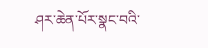ཤར་ཆེན་པོར་སྣང་བའི་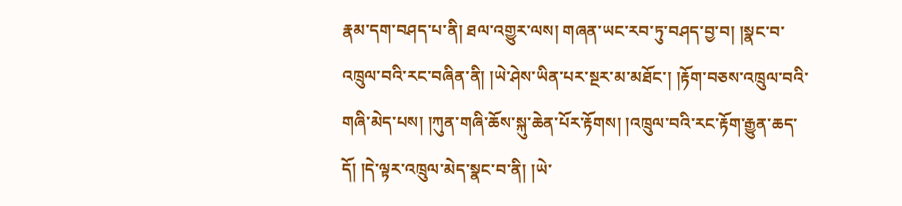རྣམ་དག་བཤད་པ་ནི། ཐལ་འགྱུར་ལས། གཞན་ཡང་རབ་ཏུ་བཤད་བྱ་བ། །སྣང་བ་འཁྲུལ་བའི་རང་བཞིན་ནི། །ཡེ་ཤེས་ཡིན་པར་སྔར་མ་མཐོང་། །རྟོག་བཅས་འཁྲུལ་བའི་གཞི་མེད་པས། །ཀུན་གཞི་ཆོས་སྐུ་ཆེན་པོར་རྟོགས། །འཁྲུལ་བའི་རང་རྟོག་རྒྱུན་ཆད་དོ། །དེ་ལྟར་འཁྲུལ་མེད་སྣང་བ་ནི། །ཡེ་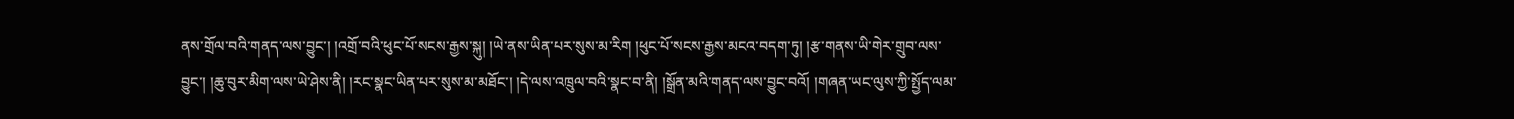ནས་གྲོལ་བའི་གནད་ལས་བྱུང་། །འགྲོ་བའི་ཕུང་པོ་སངས་རྒྱས་སྐུ། །ཡེ་ནས་ཡིན་པར་སུས་མ་རིག །ཕུང་པོ་སངས་རྒྱས་མངའ་བདག་ཏུ། །རྩ་གནས་ཡི་གེར་གྲུབ་ལས་བྱུང་། །ཆུ་བུར་མིག་ལས་ཡེ་ཤེས་ནི། །རང་སྣང་ཡིན་པར་སུས་མ་མཐོང་། །དེ་ལས་འཁྲུལ་བའི་སྣང་བ་ནི། །སྒྲོན་མའི་གནད་ལས་བྱུང་བའོ། །གཞན་ཡང་ལུས་ཀྱི་སྤྱོད་ལམ་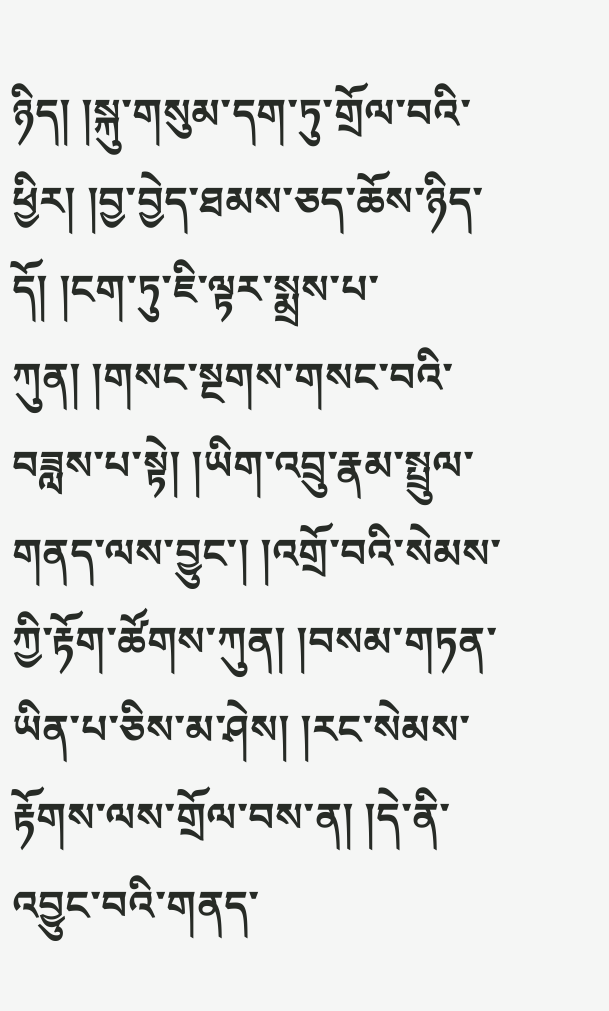ཉིད། །སྐུ་གསུམ་དག་ཏུ་གྲོལ་བའི་ཕྱིར། །བྱ་བྱེད་ཐམས་ཅད་ཆོས་ཉིད་དོ། །ངག་ཏུ་ཇི་ལྟར་སྨྲས་པ་ཀུན། །གསང་སྔགས་གསང་བའི་བཟླས་པ་སྟེ། །ཡིག་འབྲུ་རྣམ་སྤྲུལ་གནད་ལས་བྱུང་། །འགྲོ་བའི་སེམས་ཀྱི་རྟོག་ཚོགས་ཀུན། །བསམ་གཏན་ཡིན་པ་ཅིས་མ་ཤེས། །རང་སེམས་རྟོགས་ལས་གྲོལ་བས་ན། །དེ་ནི་འབྱུང་བའི་གནད་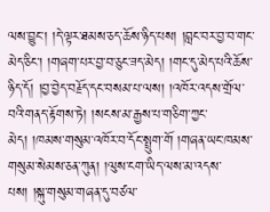ལས་བྱུང་། །དེ་ལྟར་ཐམས་ཅད་ཆོས་ཉིད་པས། །བླང་བར་བྱ་བ་གང་མེད་ཅིང་། །གཞག་པར་བྱ་བ་ཅུང་ཟད་མེད། །གང་དུ་མེད་པའི་ཆོས་ཉིད་དོ། །བྱ་བྱེད་བརྗོད་དང་བསམ་པ་ལས། །འཁོར་འདས་གྲོལ་བའི་གནད་རྟོགས་ཏེ། །སངས་མ་རྒྱས་པ་གཅིག་ཀྱང་མེད། །ཁམས་གསུམ་འཁོར་བ་དོང་སྤྲུག་གོ །གཞན་ཡང་ཁམས་གསུམ་སེམས་ཅན་ཀུན། །ལུས་ངག་ཡིད་ལས་མ་འདས་པས། །སྐུ་གསུམ་གཞན་དུ་བཙལ་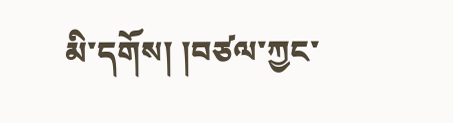མི་དགོས། །བཙལ་ཀྱང་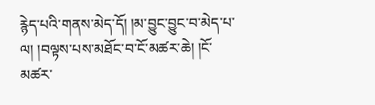རྙེད་པའི་གནས་མེད་དོ། །མ་བྱུང་བྱུང་བ་མེད་པ་ལ། །བལྟས་པས་མཐོང་བ་ངོ་མཚར་ཆེ། །ངོ་མཚར་